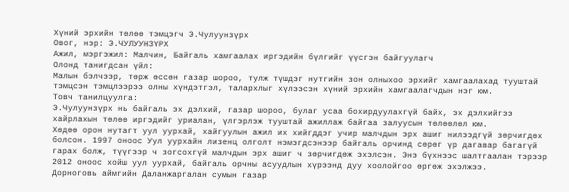Хүний эрхийн төлөө тэмцэгч Э.Чулуунзүрх
Овог, нэр: Э.ЧУЛУУНЗҮРХ
Ажил, мэргэжил: Малчин, Байгаль хамгаалах иргэдийн бүлгийг үүсгэн байгуулагч
Олонд танигдсан үйл:
Малын бэлчээр, төрж өссөн газар шороо, тулж түшдэг нутгийн зон олныхоо эрхийг хамгаалахад тууштай тэмцсэн тэмцлээрээ олны хүндэтгэл, талархлыг хүлээсэн хүний эрхийн хамгаалагчдын нэг юм.
Товч танилцуулга:
Э.Чулуунзүрх нь байгаль эх дэлхий, газар шороо, булаг усаа бохирдуулахгүй байх, эх дэлхийгээ хайрлахын төлөө иргэдийг уриалан, үлгэрлэж тууштай ажиллаж байгаа залуусын төлөөлөл юм.
Хөдөө орон нутагт уул уурхай, хайгуулын ажил их хийгддэг учир малчдын эрх ашиг нилээдгүй зөрчигдөх болсон. 1997 оноос Уул уурхайн лизенц олголт нэмэгдсэнээр байгаль орчинд сөрөг үр дагавар багагүй гарах болж, түүгээр ч зогсохгүй малчдын эрх ашиг ч зөрчигдөж эхэлсэн. Энэ бүхнээс шалтгаалан тэрээр 2012 оноос хойш уул уурхай, байгаль орчны асуудлын хүрээнд дуу хоолойгоо өргөж эхэлжээ.
Дорноговь аймгийн Даланжаргалан сумын газар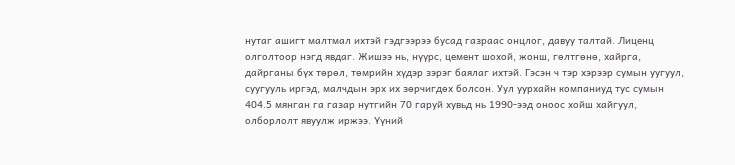нутаг ашигт малтмал ихтэй гэдгээрээ бусад газраас онцлог, давуу талтай. Лиценц олголтоор нэгд явдаг. Жишээ нь, нүүрс, цемент шохой, жонш, гөлтгөнө, хайрга, дайрганы бүх төрөл, төмрийн хүдэр зэрэг баялаг ихтэй. Гэсэн ч тэр хэрээр сумын уугуул, суугууль иргэд, малчдын эрх их зөрчигдөх болсон. Уул уурхайн компаниуд тус сумын 404.5 мянган га газар нутгийн 70 гаруй хувьд нь 1990-ээд оноос хойш хайгуул, олборлолт явуулж иржээ. Үүний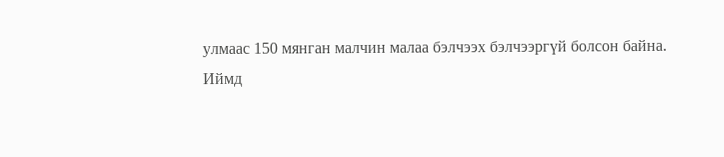улмаас 150 мянган малчин малаа бэлчээх бэлчээргүй болсон байна.
Иймд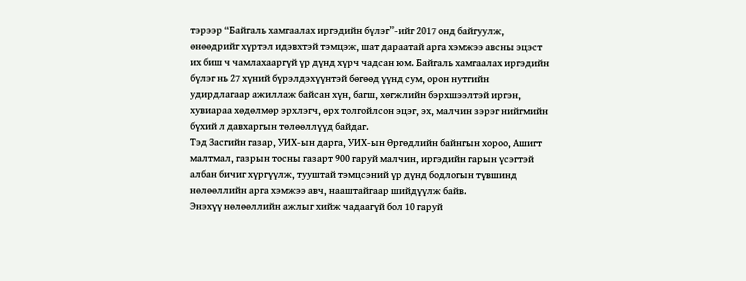тэрээр “Байгаль хамгаалах иргэдийн бүлэг”-ийг 2017 онд байгуулж, өнөөдрийг хүртэл идэвхтэй тэмцэж, шат дараатай арга хэмжээ авсны эцэст их биш ч чамлахааргүй үр дүнд хүрч чадсан юм. Байгаль хамгаалах иргэдийн бүлэг нь 27 хүний бүрэлдэхүүнтэй бөгөөд үүнд сум, орон нутгийн удирдлагаар ажиллаж байсан хүн, багш, хөгжлийн бэрхшээлтэй иргэн, хувиараа хөдөлмөр эрхлэгч, өрх толгойлсон эцэг, эх, малчин зэрэг нийгмийн бүхий л давхаргын төлөөллүүд байдаг.
Тэд Засгийн газар, УИХ-ын дарга, УИХ-ын Өргөдлийн байнгын хороо, Ашигт малтмал, газрын тосны газарт 900 гаруй малчин, иргэдийн гарын үсэгтэй албан бичиг хүргүүлж, тууштай тэмцсэний үр дүнд бодлогын түвшинд нөлөөллийн арга хэмжээ авч, нааштайгаар шийдүүлж байв.
Энэхүү нөлөөллийн ажлыг хийж чадаагүй бол 10 гаруй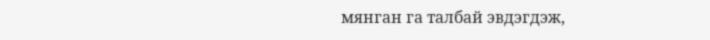мянган га талбай эвдэгдэж,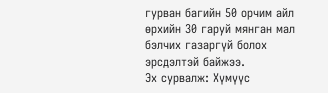гурван багийн 50 орчим айл өрхийн 30 гаруй мянган мал бэлчих газаргүй болох эрсдэлтэй байжээ.
Эх сурвалж: Хүмүүс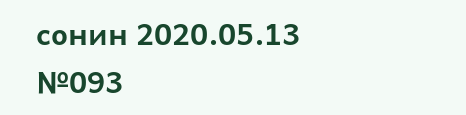сонин 2020.05.13 №093